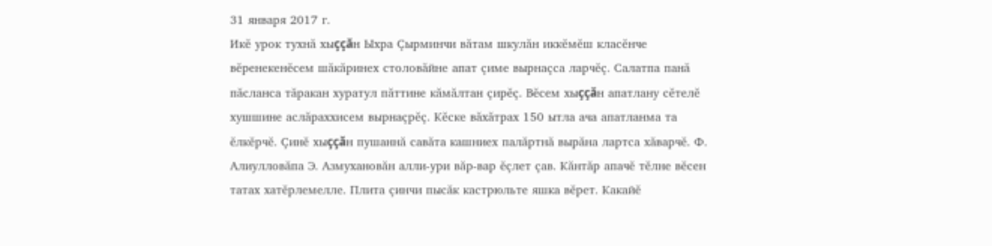31 января 2017 г.
Икĕ урок тухнă хыççăн Ыхра Çырминчи вăтам шкулăн иккĕмĕш класĕнче вĕренекенĕсем шăкăринех столовăйне апат çиме вырнаçса ларчĕç. Салатпа панă пăсланса тăракан хуратул пăттине кăмăлтан çирĕç. Вĕсем хыççăн апатлану сĕтелĕ хушшине аслăраххисем вырнаçрĕç. Кĕске вăхăтрах 150 ытла ача апатланма та ĕлкĕрчĕ. Çинĕ хыççăн пушаннă савăта кашниех палăртнă вырăна лартса хăварчĕ. Ф. Алиулловăпа Э. Азмухановăн алли-ури вăр-вар ĕçлет çав. Кăнтăр апачĕ тĕлне вĕсен татах хатĕрлемелле. Плита çинчи пысăк кастрюльте яшка вĕрет. Какайĕ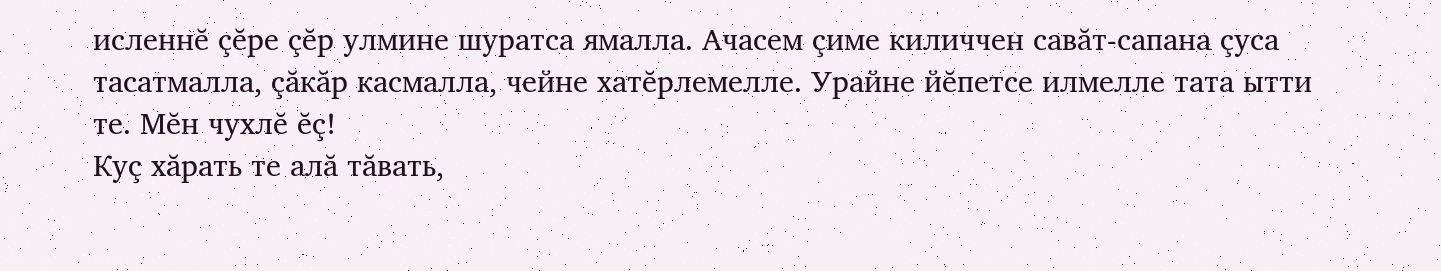исленнĕ çĕре çĕр улмине шуратса ямалла. Ачасем çиме киличчен савăт-сапана çуса тасатмалла, çăкăр касмалла, чейне хатĕрлемелле. Урайне йĕпетсе илмелле тата ытти те. Мĕн чухлĕ ĕç!
Куç хăрать те алă тăвать,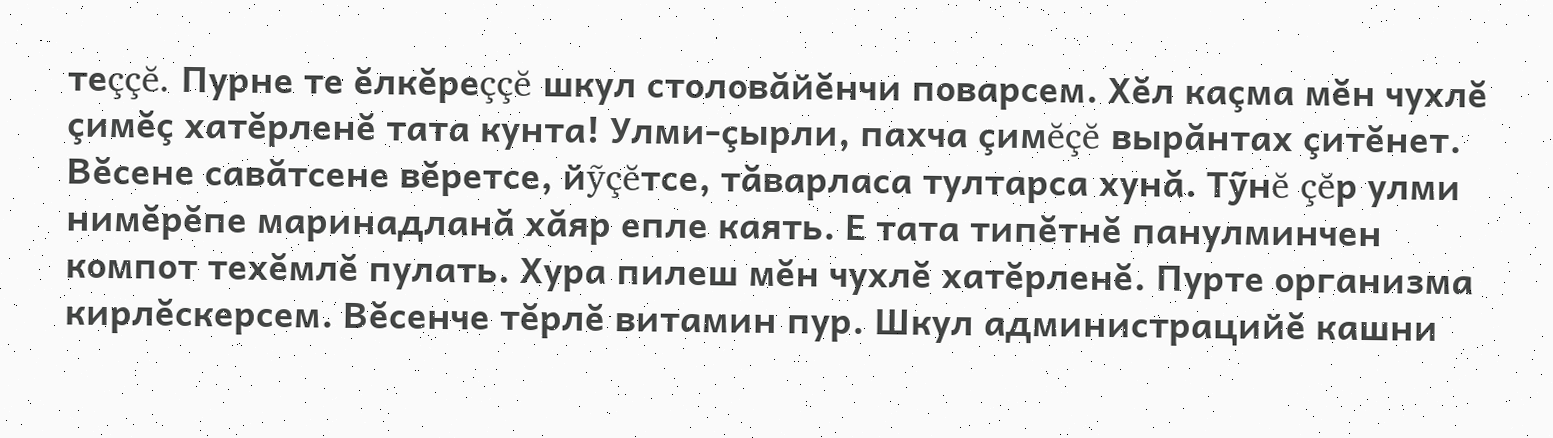теççĕ. Пурне те ĕлкĕреççĕ шкул столовăйĕнчи поварсем. Хĕл каçма мĕн чухлĕ çимĕç хатĕрленĕ тата кунта! Улми-çырли, пахча çимĕçĕ вырăнтах çитĕнет. Вĕсене савăтсене вĕретсе, йỹçĕтсе, тăварласа тултарса хунă. Тỹнĕ çĕр улми нимĕрĕпе маринадланă хăяр епле каять. Е тата типĕтнĕ панулминчен компот техĕмлĕ пулать. Хура пилеш мĕн чухлĕ хатĕрленĕ. Пурте организма кирлĕскерсем. Вĕсенче тĕрлĕ витамин пур. Шкул администрацийĕ кашни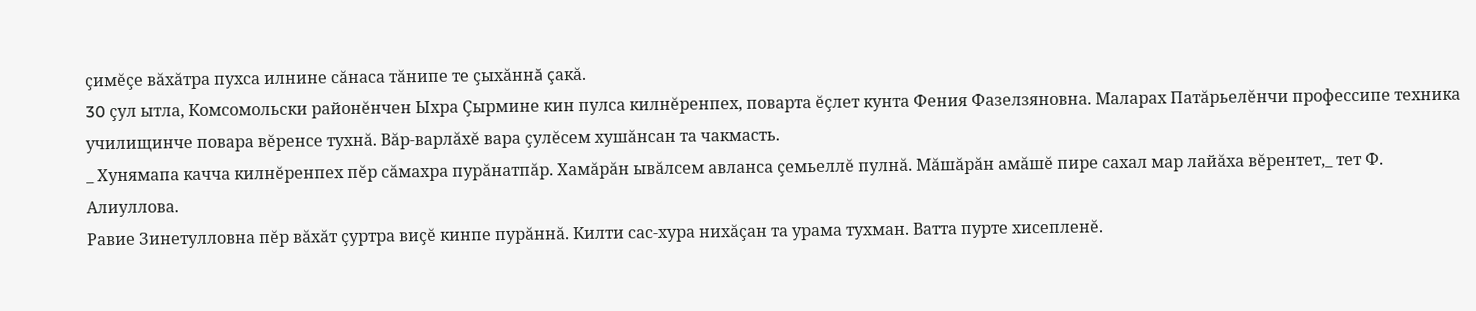çимĕçе вăхăтра пухса илнине сăнаса тăнипе те çыхăннă çакă.
30 çул ытла, Комсомольски районĕнчен Ыхра Çырмине кин пулса килнĕренпех, поварта ĕçлет кунта Фения Фазелзяновна. Маларах Патăрьелĕнчи профессипе техника училищинче повара вĕренсе тухнă. Вăр-варлăхĕ вара çулĕсем хушăнсан та чакмасть.
_ Хунямапа качча килнĕренпех пĕр сăмахра пурăнатпăр. Хамăрăн ывăлсем авланса çемьеллĕ пулнă. Мăшăрăн амăшĕ пире сахал мар лайăха вĕрентет,_ тет Ф. Алиуллова.
Равие Зинетулловна пĕр вăхăт çуртра виçĕ кинпе пурăннă. Килти сас-хура нихăçан та урама тухман. Ватта пурте хисепленĕ.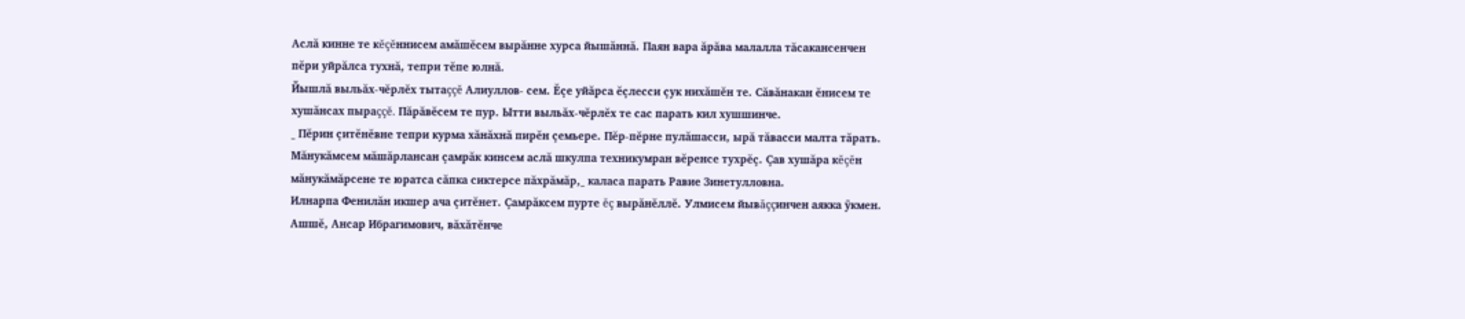Аслă кинне те кĕçĕннисем амăшĕсем вырăнне хурса йышăннă. Паян вара ăрăва малалла тăсакансенчен пĕри уйрăлса тухнă, тепри тĕпе юлнă.
Йышлă выльăх-чĕрлĕх тытаççĕ Алиуллов- сем. Ĕçе уйăрса ĕçлесси çук нихăшĕн те. Сăвăнакан ĕнисем те хушăнсах пыраççĕ. Пăрăвĕсем те пур. Ытти выльăх-чĕрлĕх те сас парать кил хушшинче.
_ Пĕрин çитĕнĕвне тепри курма хăнăхнă пирĕн çемьере. Пĕр-пĕрне пулăшасси, ырă тăвасси малта тăрать. Мăнукăмсем мăшăрлансан çамрăк кинсем аслă шкулпа техникумран вĕренсе тухрĕç. Çав хушăра кĕçĕн мăнукăмăрсене те юратса сăпка сиктерсе пăхрăмăр,_ каласа парать Равие Зинетулловна.
Илнарпа Фенилăн икшер ача çитĕнет. Çамрăксем пурте ĕç вырăнĕллĕ. Улмисем йывăççинчен аякка ỹкмен. Ашшĕ, Ансар Ибрагимович, вăхăтĕнче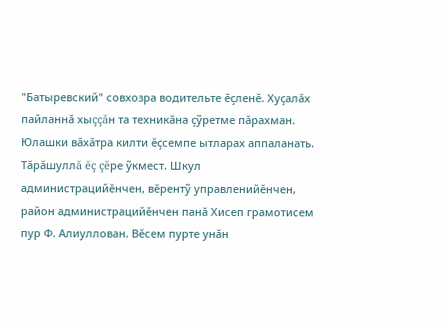"Батыревский" совхозра водительте ĕçленĕ. Хуçалăх пайланнă хыççăн та техникăна çỹретме пăрахман. Юлашки вăхăтра килти ĕçсемпе ытларах аппаланать.
Тăрăшуллă ĕç çĕре ỹкмест. Шкул администрацийĕнчен, вĕрентỹ управленийĕнчен, район администрацийĕнчен панă Хисеп грамотисем пур Ф. Алиуллован. Вĕсем пурте унăн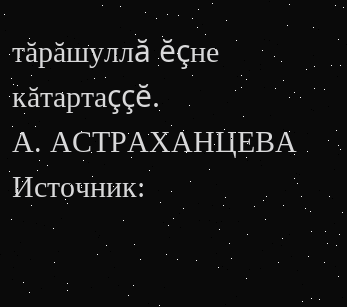тăрăшуллă ĕçне кăтартаççĕ.
А. АСТРАХАНЦЕВА
Источник: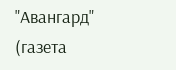"Авангард" (газета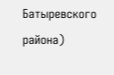Батыревского района)